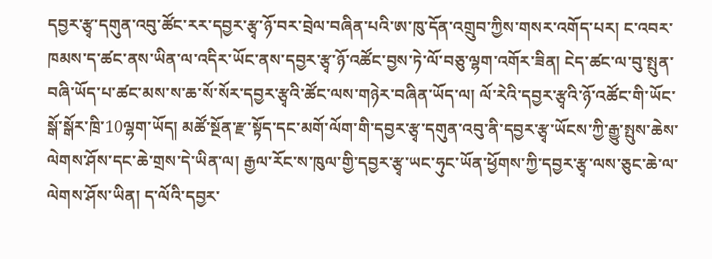དབྱར་རྩྭ་དགུན་འབུ་ཚོང་རར་དབྱར་རྩྭ་ཉོ་བར་བྲེལ་བཞིན་པའི་ཨ་ཁུ་དོན་འགྲུབ་ཀྱིས་གསར་འགོད་པར། ང་འབར་ཁམས་ད་ཚང་ནས་ཡིན་ལ་འདིར་ཡོང་ནས་དབྱར་རྩྭ་ཉོ་འཚོང་བྱས་ཏེ་ལོ་བཅུ་ལྷག་འགོར་ཟིན། ངེད་ཚང་ལ་བུ་སྤུན་བཞི་ཡོད་པ་ཚང་མས་ས་ཆ་སོ་སོར་དབྱར་རྩྭའི་ཚོང་ལས་གཉེར་བཞིན་ཡོད་ལ། ལོ་རེའི་དབྱར་རྩྭའི་ཉོ་འཚོང་གི་ཡོང་སྒོ་སྒོར་ཁྲི་10ལྷག་ཡོད། མཚོ་སྔོན་རྫ་སྟོད་དང་མགོ་ལོག་གི་དབྱར་རྩྭ་དགུན་འབུ་ནི་དབྱར་རྩྭ་ཡོངས་ཀྱི་རྒྱུ་སྤུས་ཆེས་ལེགས་ཤོས་དང་ཆེ་གྲས་དེ་ཡིན་ལ། རྒྱལ་རོང་ས་ཁུལ་གྱི་དབྱར་རྩྭ་ཡང་ཧུང་ཡོན་ཕྱོགས་ཀྱི་དབྱར་རྩྭ་ལས་ཅུང་ཆེ་ལ་ལེགས་ཤོས་ཡིན། ད་ལོའི་དབྱར་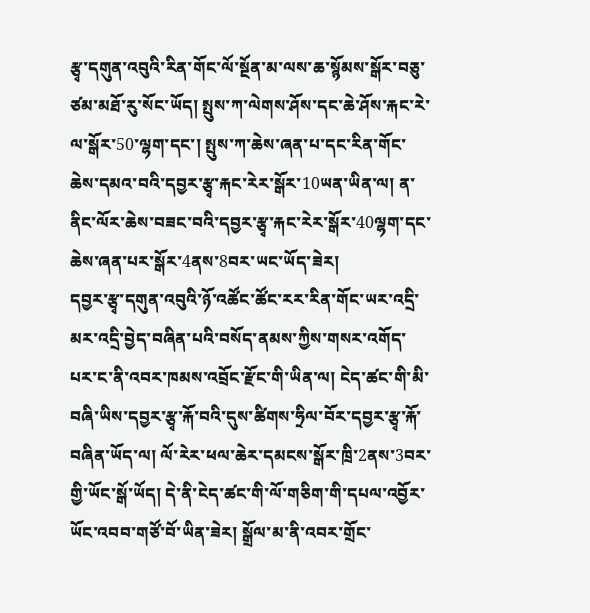རྩྭ་དགུན་འབུའི་རིན་གོང་ལོ་སྔོན་མ་ལས་ཆ་སྙོམས་སྒོར་བཅུ་ཙམ་མཐོ་རུ་སོང་ཡོད། སྤུས་ཀ་ལེགས་ཤོས་དང་ཆེ་ཤོས་རྐང་རེ་ལ་སྒོར་50་ལྷག་དང་། སྤུས་ཀ་ཆེས་ཞན་པ་དང་རིན་གོང་ཆེས་དམའ་བའི་དབྱར་རྩྭ་རྐང་རེར་སྒོར་10ཡན་ཡིན་ལ། ན་ནིང་ལོར་ཆེས་བཟང་བའི་དབྱར་རྩྭ་རྐང་རེར་སྒོར་40ལྷག་དང་ཆེས་ཞན་པར་སྒོར་4ནས་8བར་ཡང་ཡོད་ཟེར།
དབྱར་རྩྭ་དགུན་འབུའི་ཉོ་འཚོང་ཚོང་རར་རིན་གོང་ཡར་འདྲི་མར་འདྲི་བྱེད་བཞིན་པའི་བསོད་ནམས་ཀྱིས་གསར་འགོད་པར་ང་ནི་འབར་ཁམས་འབྲོང་རྫོང་གི་ཡིན་ལ། ངེད་ཚང་གི་མི་བཞི་ཡིས་དབྱར་རྩྭ་རྐོ་བའི་དུས་ཚིགས་ཧྲིལ་བོར་དབྱར་རྩྭ་རྐོ་བཞིན་ཡོད་ལ། ལོ་རེར་ཕལ་ཆེར་དམངས་སྒོར་ཁྲི་2ནས་3བར་གྱི་ཡོང་སྒོ་ཡོད། དེ་ནི་ངེད་ཚང་གི་ལོ་གཅིག་གི་དཔལ་འབྱོར་ཡོང་འབབ་གཙོ་བོ་ཡིན་ཟེར། སྒྲོལ་མ་ནི་འབར་གྲོང་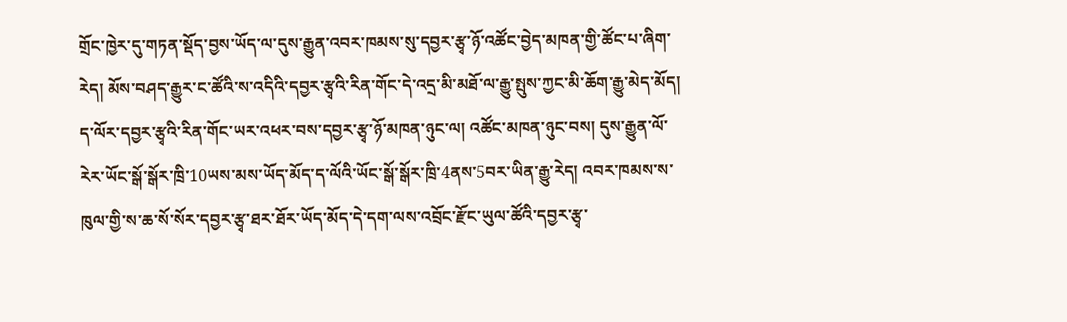གྲོང་ཁྱེར་དུ་གཏན་སྡོད་བྱས་ཡོད་ལ་དུས་རྒྱུན་འབར་ཁམས་སུ་དབྱར་རྩྭ་ཉོ་འཚོང་བྱེད་མཁན་གྱི་ཚོང་པ་ཞིག་རེད། མོས་བཤད་རྒྱུར་ང་ཚོའི་ས་འདིའི་དབྱར་རྩྭའི་རིན་གོང་དེ་འདྲ་མི་མཐོ་ལ་རྒྱུ་སྤུས་ཀྱང་མི་ཆོག་རྒྱུ་མེད་མོད། ད་ལོར་དབྱར་རྩྭའི་རིན་གོང་ཡར་འཕར་བས་དབྱར་རྩྭ་ཉོ་མཁན་ཉུང་ལ། འཚོང་མཁན་ཉུང་བས། དུས་རྒྱུན་ལོ་རེར་ཡོང་སྒོ་སྒོར་ཁྲི་10ཡས་མས་ཡོད་མོད་ད་ལོའི་ཡོང་སྒོ་སྒོར་ཁྲི་4ནས་5བར་ཡིན་རྒྱུ་རེད། འབར་ཁམས་ས་ཁུལ་གྱི་ས་ཆ་སོ་སོར་དབྱར་རྩྭ་ཐར་ཐོར་ཡོད་མོད་དེ་དག་ལས་འབྲོང་རྫོང་ཡུལ་ཚོའི་དབྱར་རྩྭ་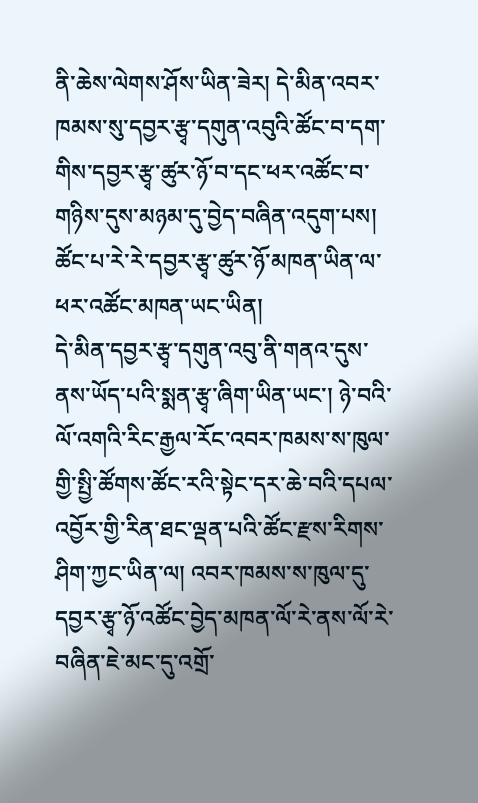ནི་ཆེས་ལེགས་ཤོས་ཡིན་ཟེར། དེ་མིན་འབར་ཁམས་སུ་དབྱར་རྩྭ་དགུན་འབུའི་ཚོང་བ་དག་གིས་དབྱར་རྩྭ་ཚུར་ཉོ་བ་དང་ཕར་འཚོང་བ་གཉིས་དུས་མཉམ་དུ་བྱེད་བཞིན་འདུག་པས། ཚོང་པ་རེ་རེ་དབྱར་རྩྭ་ཚུར་ཉོ་མཁན་ཡིན་ལ་ཕར་འཚོང་མཁན་ཡང་ཡིན།
དེ་མིན་དབྱར་རྩྭ་དགུན་འབུ་ནི་གནའ་དུས་ནས་ཡོད་པའི་སྨན་རྩྭ་ཞིག་ཡིན་ཡང་། ཉེ་བའི་ལོ་འགའི་རིང་རྒྱལ་རོང་འབར་ཁམས་ས་ཁུལ་གྱི་སྤྱི་ཚོགས་ཚོང་རའི་སྟེང་དར་ཆེ་བའི་དཔལ་འབྱོར་གྱི་རིན་ཐང་ལྡན་པའི་ཚོང་རྫས་རིགས་ཤིག་ཀྱང་ཡིན་ལ། འབར་ཁམས་ས་ཁུལ་དུ་དབྱར་རྩྭ་ཉོ་འཚོང་བྱེད་མཁན་ལོ་རེ་ནས་ལོ་རེ་བཞིན་ཇེ་མང་དུ་འགྲོ་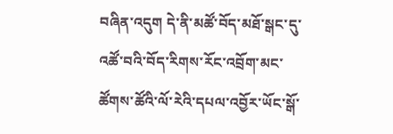བཞིན་འདུག དེ་ནི་མཚོ་བོད་མཐོ་སྒང་དུ་འཚོ་བའི་བོད་རིགས་རོང་འབྲོག་མང་ཚོགས་ཚོའི་ལོ་རེའི་དཔལ་འབྱོར་ཡོང་སྒོ་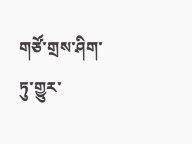གཙོ་གྲས་ཤིག་ཏུ་གྱུར་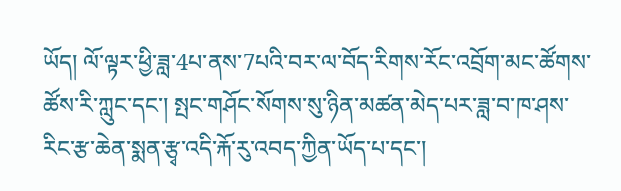ཡོད། ལོ་ལྟར་ཕྱི་ཟླ་4པ་ནས་7པའི་བར་ལ་བོད་རིགས་རོང་འབྲོག་མང་ཚོགས་ཚོས་རི་ཀླུང་དང་། སྤང་གཤོང་སོགས་སུ་ཉིན་མཚན་མེད་པར་ཟླ་བ་ཁ་ཤས་རིང་རྩ་ཆེན་སྨན་རྩྭ་འདི་རྐོ་རུ་འབད་ཀྱིན་ཡོད་པ་དང་།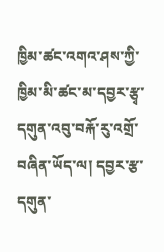ཁྱིམ་ཚང་འགའ་ཤས་ཀྱི་ཁྱིམ་མི་ཚང་མ་དབྱར་རྩྭ་དགུན་འབུ་བརྐོ་རུ་འགྲོ་བཞིན་ཡོད་ལ། དབྱར་རྩ་དགུན་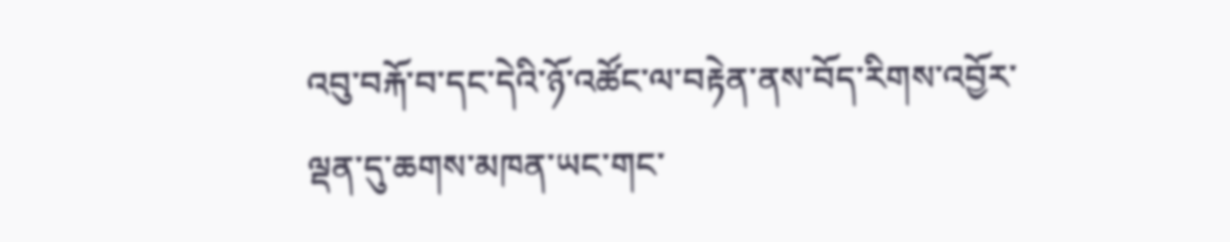འབུ་བརྐོ་བ་དང་དེའི་ཉོ་འཚོང་ལ་བརྟེན་ནས་བོད་རིགས་འབྱོར་ལྡན་དུ་ཆགས་མཁན་ཡང་གང་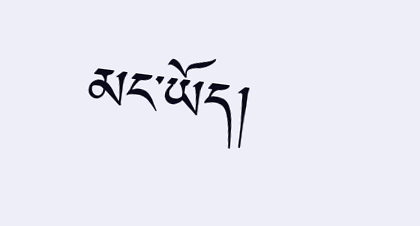མང་ཡོད།